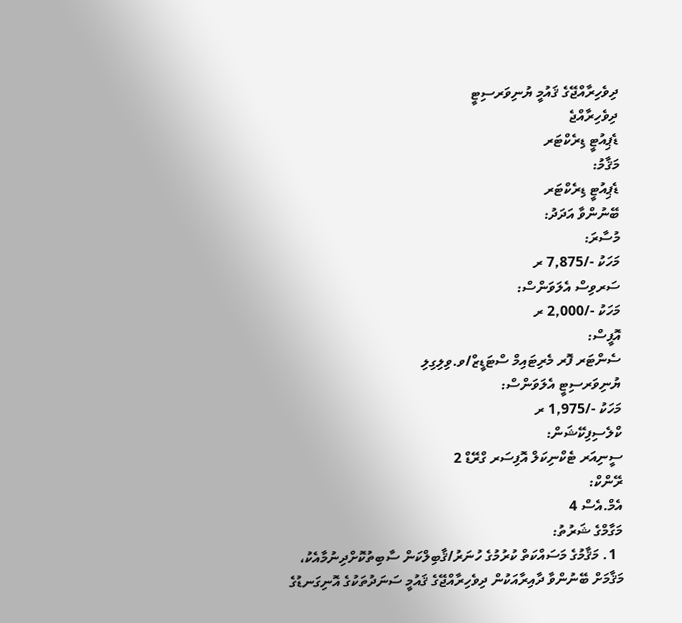ދިވެހިރާއްޖޭގެ ޤައުމީ ޔުނިވަރސިޓީ
ދިވެހިރާއްޖެ
ޑެޕިއުޓީ ޑިރެކްޓަރ
މަޤާމު:
ޑެޕިއުޓީ ޑިރެކްޓަރ
ބޭނުންވާ އަދަދު:
މުސާރަ:
މަހަކު -/7,875 ރ
ސަރވިސް އެލަވަންސް:
މަހަކު -/2,000 ރ
އޮފީސް:
ސެންޓަރ ފޮރ މެރިޓައިމް ސްޓަޑީޒް/ވ.ވިލިގިލި
ޔުނިވަރސިޓީ އެލަވަންސް:
މަހަކު -/1,975 ރ
ކްލެސިފިކޭޝަން:
ސީނިއަރ ޓެކްނިކަލް އޮފިސަރ ގްރޭޑް 2
ރޭންކް:
އެމް.އެސް 4
މަގާމްގެ ޝަރުތު:
  1. މަޤާމުގެ މަސައްކަތް ކުރުމުގެ ހުނަރު/ޤާބިލްކަން ސާބިތުކޮށްދިނުމާއެކު، މަޤާމަށް ބޭނުންވާ ދާއިރާއަކުން ދިވެހިރާއްޖޭގެ ޤައުމީ ސަނަދުތަކުގެ އޮނިގަނޑުގެ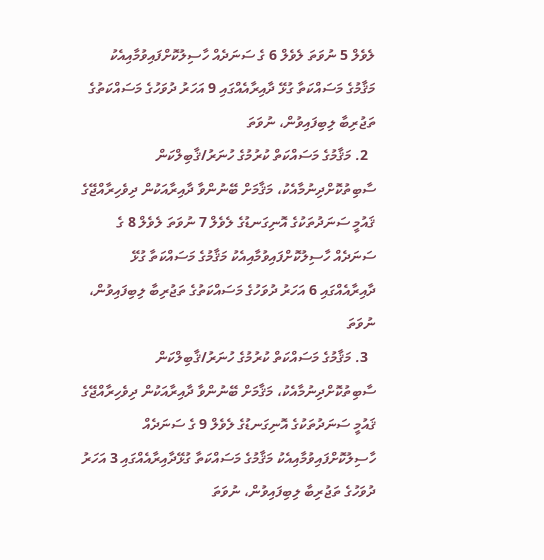ލެވެލް 5 ނުވަތަ ލެވެލް 6 ގެ ސަނަދެއް ހާސިލުކޮށްފައިވުމާއިއެކު މަޤާމުގެ މަސައްކަތާ ގުޅޭ ދާއިރާއެއްގައި 9 އަހަރު ދުވަހުގެ މަސައްކަތުގެ ތަޖުރިބާ ލިބިފައިވުން، ނުވަތަ
  2. މަޤާމުގެ މަސައްކަތް ކުރުމުގެ ހުނަރު/ޤާބިލްކަން ސާބިތުކޮށްދިނުމާއެކު، މަޤާމަށް ބޭނުންވާ ދާއިރާއަކުން ދިވެހިރާއްޖޭގެ ޤައުމީ ސަނަދުތަކުގެ އޮނިގަނޑުގެ ލެވެލް 7 ނުވަތަ ލެވެލް 8 ގެ ސަނަދެއް ހާސިލުކޮށްފައިވުމާއިއެކު މަޤާމުގެ މަސައްކަތާ ގުޅޭ ދާއިރާއެއްގައި 6 އަހަރު ދުވަހުގެ މަސައްކަތުގެ ތަޖުރިބާ ލިބިފައިވުން، ނުވަތަ
  3. މަޤާމުގެ މަސައްކަތް ކުރުމުގެ ހުނަރު/ޤާބިލްކަން ސާބިތުކޮށްދިނުމާއެކު، މަޤާމަށް ބޭނުންވާ ދާއިރާއަކުން ދިވެހިރާއްޖޭގެ ޤައުމީ ސަނަދުތަކުގެ އޮނިގަނޑުގެ ލެވެލް 9 ގެ ސަނަދެއް ހާސިލުކޮށްފައިވުމާއިއެކު މަޤާމުގެ މަސައްކަތާ ގުޅޭދާއިރާއެއްގައި 3 އަހަރު ދުވަހުގެ ތަޖުރިބާ ލިބިފައިވުން، ނުވަތަ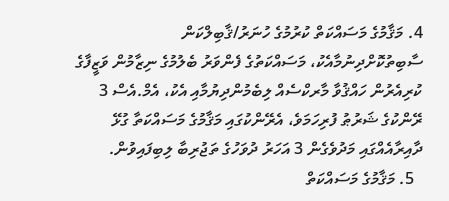4. މަޤާމުގެ މަސައްކަތް ކުރުމުގެ ހުނަރު/ޤާބިލްކަން ސާބިތުކޮށްދިނުމާއެކު، މަސައްކަތުގެ ފެންވަރު ބެލުމުގެ ނިޒާމުން ވަޒީފާގެ ކުރިއެރުން ހައްޤުވާ މާރކްސެއް ލިބެމުންދިޔުމާއި އެކު، އެމް.އެސް 3 ރޭންކުގެ ޝަރުޠު ފުރިހަމަވެ، އެރޭންކުގައި މަޤާމުގެ މަސައްކަތާ ގުޅޭ ދާއިރާއެއްގައި މަދުވެގެން 3 އަހަރު ދުވަހުގެ ތަޖުރިބާ ލިބިފައިވުން.
  5. މަޤާމުގެ މަސައްކަތް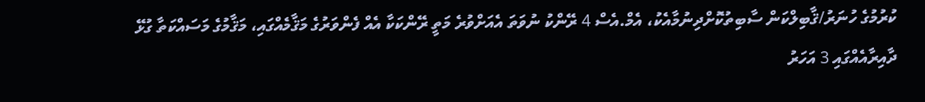ކުރުމުގެ ހުނަރު/ޤާބިލްކަން ސާބިތުކޮށްދިނުމާއެކު، އެމް.އެސް 4 ރޭންކު ނުވަތަ އެއަށްވުރެ މަތީ ރޭންކަކާ އެއް ފެންވަރުގެ މަޤާމެއްގައި، މަޤާމުގެ މަސައްކަތާ ގުޅޭ ދާއިރާއެއްގައި 3 އަހަރު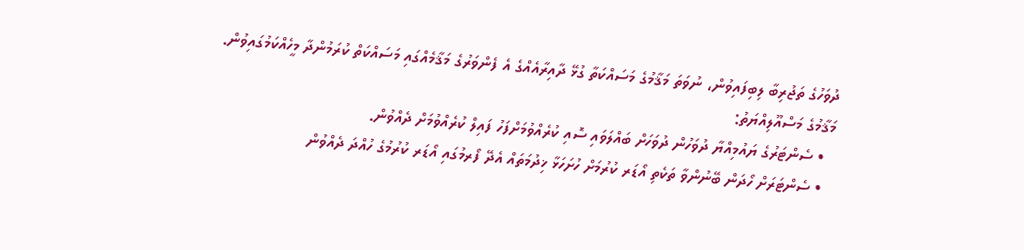ދުވަހުގެ ތަޖުރިބާ ލިބިފައިވުން، ނުވަތަ މަޤާމުގެ މަސައްކަތާ ގުޅޭ ދާއިރާއެއްގެ އެ ފެންވަރުގެ މަޤާމެއްގައި މަސައްކަތް ކުރަމުންދާ މީހެއްކަމުގައިވުން.
މަޤާމުގެ މަސްއޫލިއްޔަތު:
  • ސެންޓަރުގެ ޔައުމިއްޔާ ދުވަހުން ދުވަހަށް ބައްލަވައި ސޮއި ކުރެއްވުމަށްފަހު ފައިލް ކުރެއްވުމަށް ދެއްވުން.
  • ސެންޓަރަށް ހޯދަން ބޭނުންވާ ތަކެތި އޯޑަރ ކުރުމަށް ހުށަހަޅާ ޚިދުމަތައް އެދޭ ފޯރމުގައި އޯޑަރ ކުރުމުގެ ހުއްދަ ދެއްވުން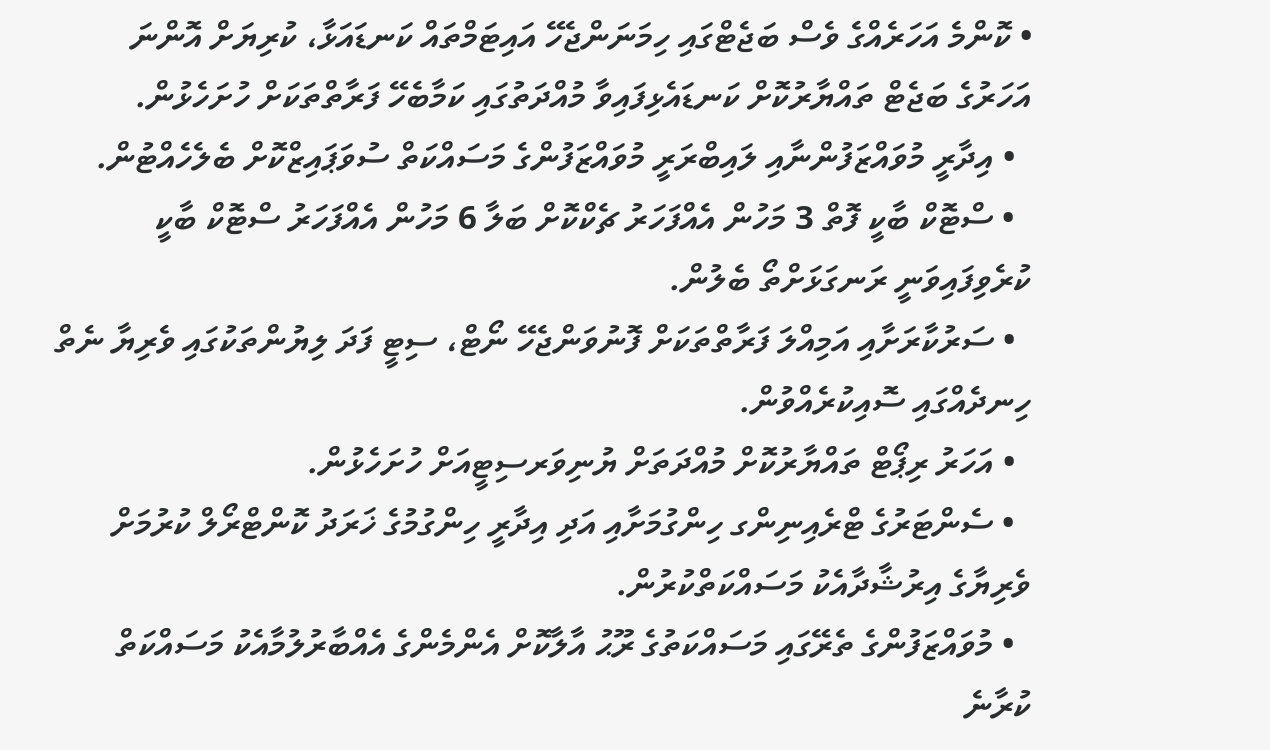• ކޮންމެ އަހަރެއްގެ ވެސް ބަޖެޓްގައި ހިމަނަންޖެހޭ އައިޓަމްތައް ކަނޑައަޅާ، ކުރިޔަށް އޮންނަ އަހަރުގެ ބަޖެޓް ތައްޔާރުކޮށް ކަނޑައެޅިފައިވާ މުއްދަތުގައި ކަމާބެހޭ ފަރާތްތަކަށް ހުށަހެޅުން.
  • އިދާރީ މުވައްޒަފުންނާއި ލައިބްރަރީ މުވައްޒަފުންގެ މަސައްކަތް ސުވަޕައިޒްކޮށް ބެލެހެއްޓުން.
  • ސްޓޮކް ބާކީ ފޮތް 3 މަހުން އެއްފަހަރު ޗެކްކޮށް ބަލާ 6 މަހުން އެއްފަހަރު ސްޓޮކް ބާކީ ކުރެވިފައިވަނީ ރަނގަޅަށްތޯ ބެލުން.
  • ސަރުކާރަށާއި އަމިއްލަ ފަރާތްތަކަށް ފޮނުވަންޖެހޭ ނޯޓް، ސިޓީ ފަދަ ލިޔުންތަކުގައި ވެރިޔާ ނެތް ހިނދެއްގައި ސޮއިކުރެއްވުން.
  • އަހަރު ރިޕޯޓް ތައްޔާރުކޮށް މުއްދަތަށް ޔުނިވަރސިޓީއަށް ހުށަހެޅުން.
  • ސެންޓަރުގެ ޓްރެއިނިންގ ހިންގުމަށާއި އަދި އިދާރީ ހިންގުމުގެ ޚަރަދު ކޮންޓްރޯލް ކުރުމަށް ވެރިޔާގެ އިރުޝާދާއެކު މަސައްކަތްކުރުން.
  • މުވައްޒަފުންގެ ތެރޭގައި މަސައްކަތުގެ ރޫޙު އާލާކޮށް އެންމެންގެ އެއްބާރުލުމާއެކު މަސައްކަތް ކުރާނެ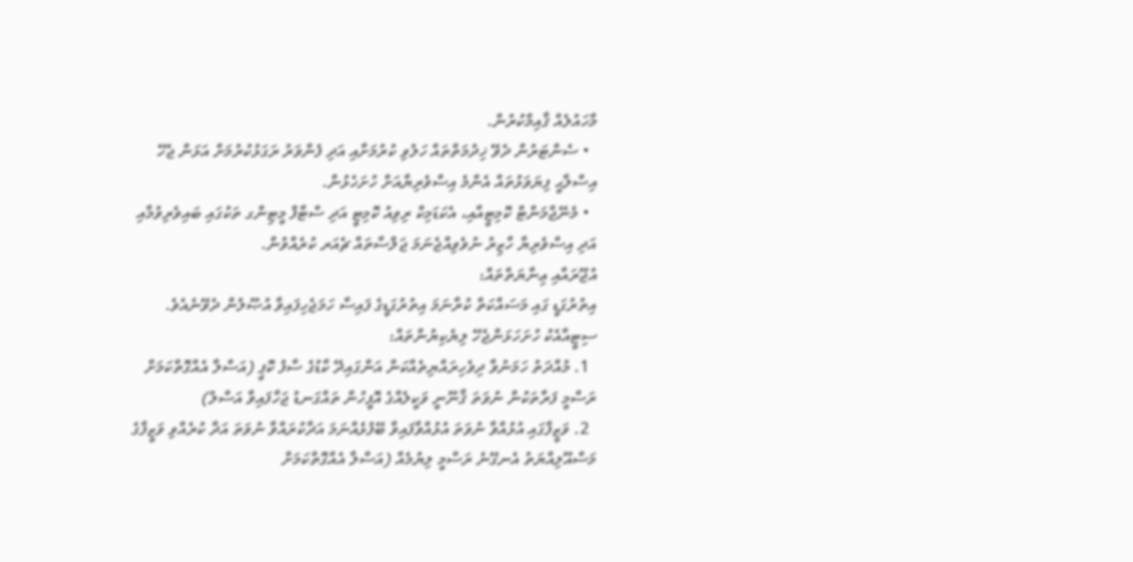މާހައުލެއް ޤާއިމްކުރުން.
  • ސެންޓަރުން ދެވޭ ޚިދުމަތްތައް ހަލުވި ކުރުމަށާއި އަދި ފެންވަރު ރަގަޅުކުރުމަށް އަޅަން ޖެހޭ އިސްލާޙީ ފިޔަވަޅުތައް އެންމެ އިސްވެރިޔާއަށް ހުށަހެޅުން.
  • މެނޭޖްމަންޓް ކޮމިޓީއާއި، އެކަޑަމިކް ރިވިއު ކޮމިޓީ އަދި ސްޓާފް މީޓިންގ ތަކުގައި ބައިވެރިވުމާއި އަދި އިސްވެރިޔާ ހާޒިރު ނުވެވިއްޖެނަމަ ޖަލްސާތައް ޗެއަރ ކުރެއްވުން.
އުޖޫރައާއި ޢިނާޔަތްތައް:
އިތުރުގަޑީ ގައި މަސައްކަތް ކުރާނަމަ އިތުރުގަޑީގެ ފައިސާ ހަމަޖެހިފައިވާ އުޞޫލުން ދެވޭނެއެވެ.
ސިޓީއާއެކު ހުށަހަޅަންޖެހޭ ލިޔެކިޔުންތައް:
  1. މުއްދަތު ހަމަނުވާ ދިވެހިރައްޔިތެއްކަން އަންގައިދޭ ކާޑުގެ ސާފު ކޮޕީ (އަސްލާ އެއްގޮތްކަމަށް ރަސްމީ ފަރާތަކުން ނުވަތަ ޤާނޫނީ ވަކީލެއްގެ އޮފީހުން ތައްގަނޑު ޖަހާފައިވާ އަސްލު)
  2. ވަޒީފާގައި އުޅުއްވާ ނުވަތަ އުޅުއްވާފައިވާ ބޭފުޅެއްނަމަ އަދާކުރައްވާ ނުވަތަ އަދާ ކުރެއްވި ވަޒީފާގެ މަސްއޫލިއްޔަތު އެނގޭނެ ރަސްމީ ލިޔުމެއް (އަސްލާ އެއްގޮތްކަމަށް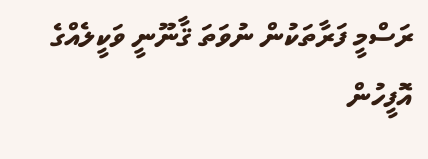ރަސްމީ ފަރާތަކުން ނުވަތަ ޤާނޫނީ ވަކީލެއްގެ އޮފީހުން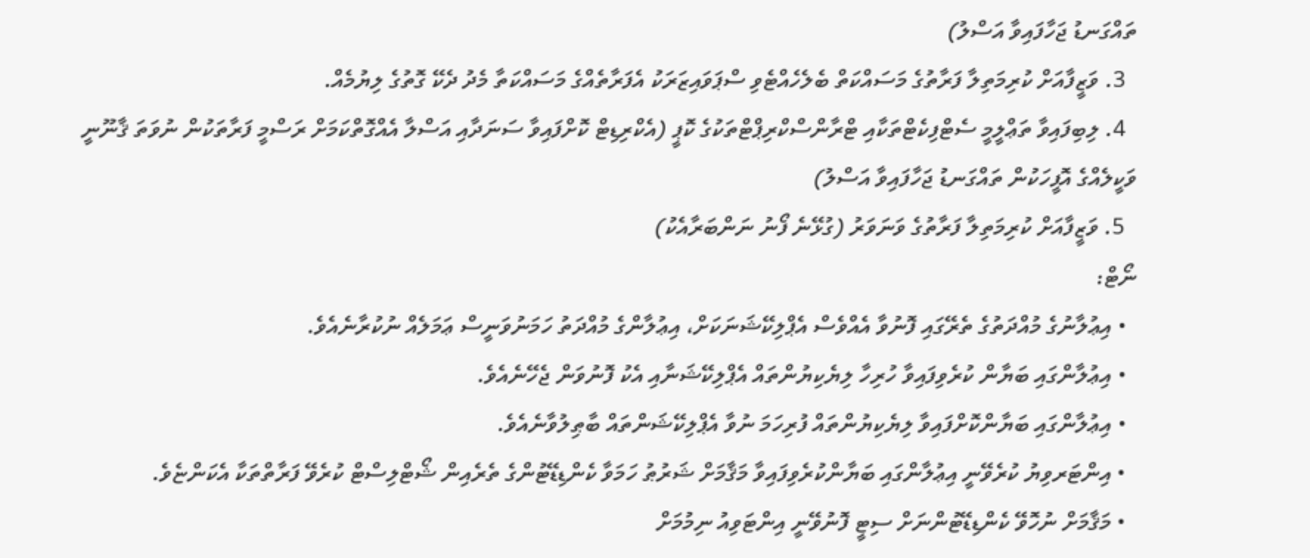ތައްގަނޑު ޖަހާފައިވާ އަސްލު)
  3. ވަޒީފާއަށް ކުރިމަތިލާ ފަރާތުގެ މަސައްކަތް ބެލެހެއްޓެވި ސްޕަވައިޒަރަކު އެފަރާތެއްގެ މަސައްކަތާ މެދު ދެކޭ ގޮތުގެ ލިޔުމެއް.
  4. ލިބިފައިވާ ތަޢްލީމީ ސެޓްފިކެޓްތަކާއި ޓްރާންސްކްރިޕްޓްތަކުގެ ކޮޕީ (އެކްރިޑިޓް ކޮށްފައިވާ ސަނަދާއި އަސްލާ އެއްގޮތްކަމަށް ރަސްމީ ފަރާތަކުން ނުވަތަ ޤާނޫނީ ވަކީލެއްގެ އޮފީހަކުން ތައްގަނޑު ޖަހާފައިވާ އަސްލު)
  5. ވަޒީފާއަށް ކުރިމަތިލާ ފަރާތުގެ ވަނަވަރު (ގުޅޭނެ ފޯނު ނަންބަރާއެކު)
ނޯޓް:
  • އިޢުލާނުގެ މުއްދަތުގެ ތެރޭގައި ފޮނުވާ އެއްވެސް އެޕްލިކޭޝަނަކަށް، އިޢުލާންގެ މުއްދަތު ހަމަނުވަނީސް ޢަމަލެއް ނުކުރާނެއެވެ.
  • އިޢުލާންގައި ބަޔާން ކުރެވިފައިވާ ހުރިހާ ލިޔެކިޔުންތައް އެޕްލިކޭޝަނާއި އެކު ފޮނުވަން ޖެހޭނެއެވެ.
  • އިޢުލާންގައި ބަޔާންކޮށްފައިވާ ލިޔެކިޔުންތައް ފުރިހަމަ ނުވާ އެޕްލިކޭޝަންތައް ބާޠިލުވާނެއެވެ.
  • އިންޓަރވިޔު ކުރެވޭނީ އިޢުލާންގައި ބަޔާންކުރެވިފައިވާ މަޤާމަށް ޝަރުޠު ހަމަވާ ކެންޑިޑޭޓުންގެ ތެރެއިން ޝޯޓްލިސްޓް ކުރެވޭ ފަރާތްތަކާ އެކަންޏެވެ.
  • މަޤާމަށް ނުހޮވޭ ކެންޑިޑޭޓުންނަށް ސިޓީ ފޮނުވޭނީ އިންޓަވިއު ނިމުމަށް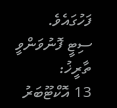ފަހުގައެވެ.
ސިޓީ ފޮނުވަންވީ ތާރީޚު:
13 އޮކްޓޫބަރު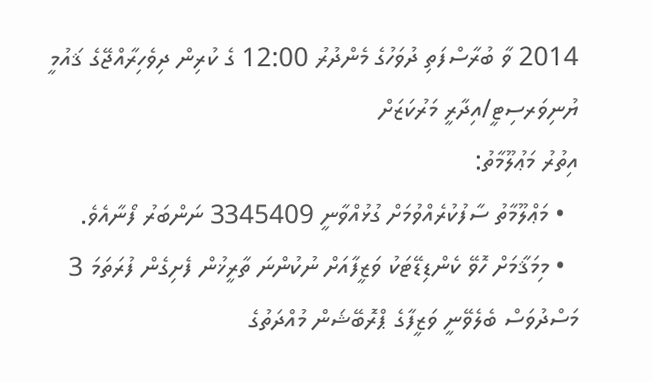2014 ވާ ބުރާސްފަތި ދުވަހުގެ މެންދުރު 12:00 ގެ ކުރިން ދިވެހިރާއްޖޭގެ ޤައުމީ ޔުނިވަރސިޓީ/އިދާރީ މަރުކަޒަށް
އިތުރު މަޢުލޫމާތު:
  • މަޢްލޫމާތު ސާފުކުރެއްވުމަށް ގުޅުއްވާނީ 3345409 ނަންބަރު ފޯނާއެވެ.
  • މިމަޤާމަށް ހޮވޭ ކެންޑިޑޭޓަކު ވަޒީފާއަށް ނުކުންނަ ތާރީޚުން ފެށިގެން ފުރަތަމަ 3 މަސްދުވަސް ބެލެވޭނީ ވަޒީފާގެ ޕްރޮބޭޝަން މުއްދަތުގެ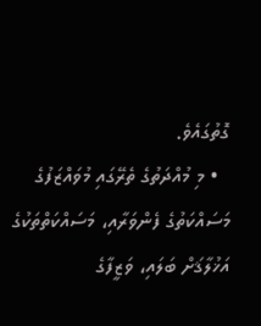ގޮތުގައެވެ.
  • މި މުއްދަތުގެ ތެރޭގައި މުވައްޒަފުގެ މަސައްކަތުގެ ފެންވަރާއި، މަސައްކަތްތަކުގެ އަޚުލާޤަށް ބަލައި، ވަޒީފާގެ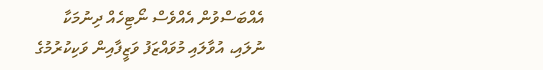އެއްބަސްވުން އެއްވެސް ނޯޓިހެއް ދިނުމަކާ ނުލައި، އުވާލައި މުވައްޒަފު ވަޒީފާއިން ވަކިކުރުމުގެ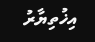އިޚުތިޔާރު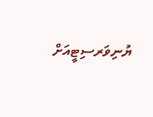ޔުނިވަރސިޓީއަށް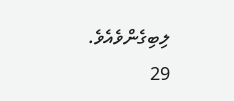ލިބިގެންވެއެވެ.
29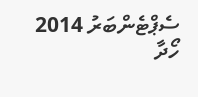ސެޕްޓެންބަރު 2014
ހޯދާ